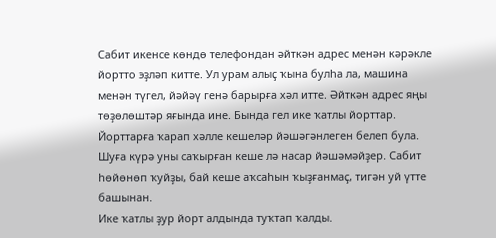Сабит икенсе көндө телефондан әйткән адрес менән кәрәкле йортто эҙләп китте. Ул урам алыҫ ҡына булһа ла, машина менән түгел, йәйәү генә барырға хәл итте. Әйткән адрес яңы төҙөлөштәр яғында ине. Бында гел ике ҡатлы йорттар. Йорттарға ҡарап хәлле кешеләр йәшәгәнлеген белеп була. Шуға күрә уны саҡырған кеше лә насар йәшәмәйҙер. Сабит һөйөнөп ҡуйҙы, бай кеше аҡсаһын ҡыҙғанмаҫ, тигән уй үтте башынан.
Ике ҡатлы ҙур йорт алдында туҡтап ҡалды.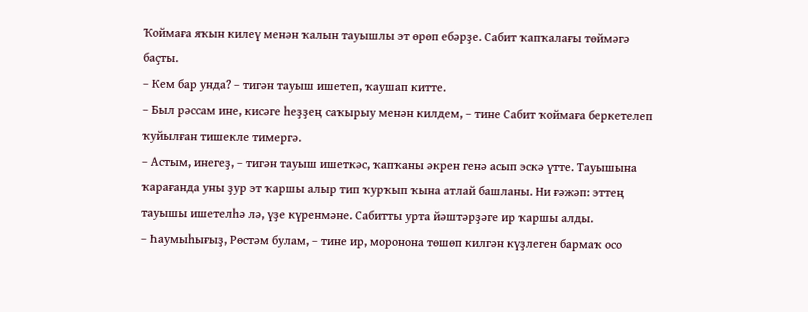Ҡоймаға яҡын килеү менән ҡалын тауышлы эт өрөп ебәрҙе. Сабит ҡапҡалағы төймәгә баҫты.
– Кем бар унда? – тигән тауыш ишетеп, ҡаушап китте.
– Был рәссам ине, кисәге һеҙҙең саҡырыу менән килдем, – тине Сабит ҡоймаға беркетелеп ҡуйылған тишекле тимергә.
– Астым, инегеҙ, – тигән тауыш ишеткәс, ҡапҡаны әкрен генә асып эскә үтте. Тауышына ҡарағанда уны ҙур эт ҡаршы алыр тип ҡурҡып ҡына атлай башланы. Ни ғәжәп: эттең тауышы ишетелһә лә, үҙе күренмәне. Сабитты урта йәштәрҙәге ир ҡаршы алды.
– Һаумыһығыҙ, Рөстәм булам, – тине ир, моронона төшөп килгән күҙлеген бармаҡ осо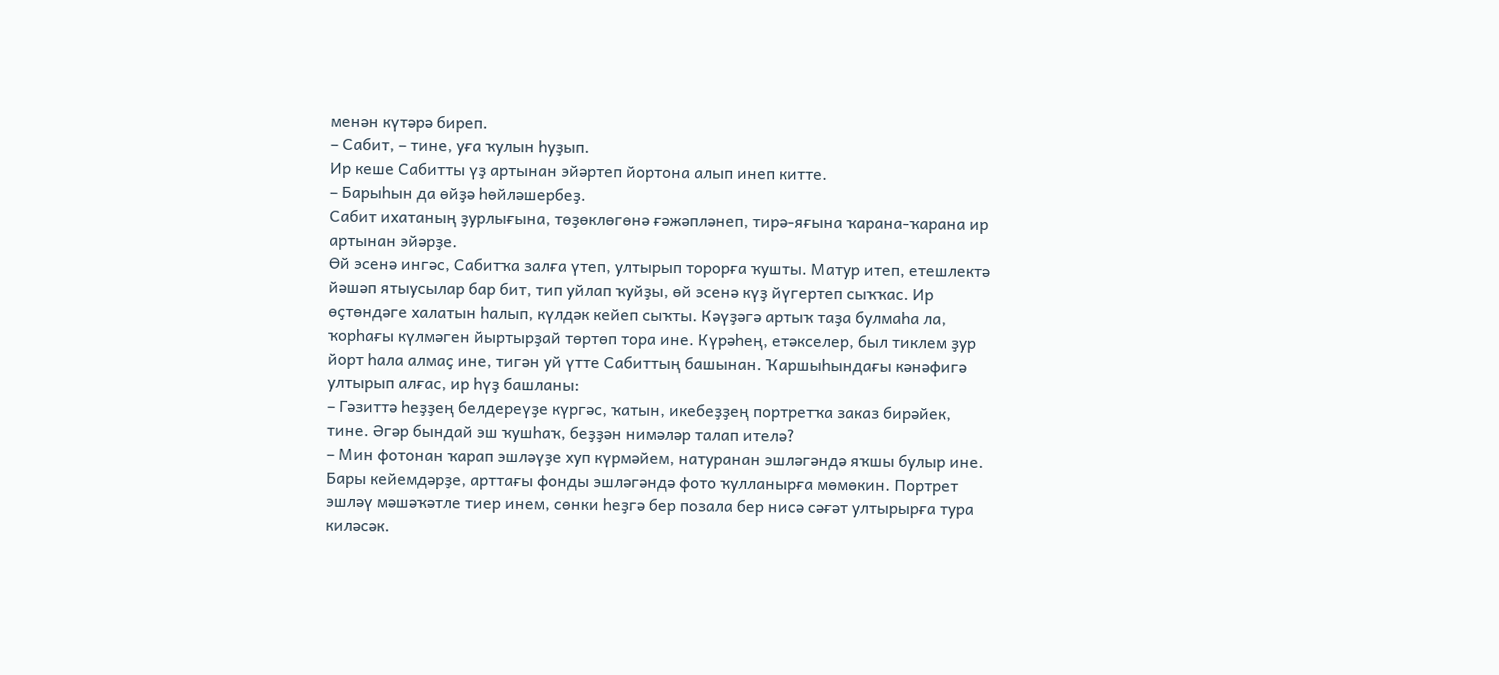менән күтәрә биреп.
– Сабит, – тине, уға ҡулын һуҙып.
Ир кеше Сабитты үҙ артынан эйәртеп йортона алып инеп китте.
– Барыһын да өйҙә һөйләшербеҙ.
Сабит ихатаның ҙурлығына, төҙөклөгөнә ғәжәпләнеп, тирә-яғына ҡарана-ҡарана ир артынан эйәрҙе.
Өй эсенә ингәс, Сабитҡа залға үтеп, ултырып торорға ҡушты. Матур итеп, етешлектә йәшәп ятыусылар бар бит, тип уйлап ҡуйҙы, өй эсенә күҙ йүгертеп сыҡҡас. Ир өҫтөндәге халатын һалып, күлдәк кейеп сыҡты. Кәүҙәгә артыҡ таҙа булмаһа ла, ҡорһағы күлмәген йыртырҙай төртөп тора ине. Күрәһең, етәкселер, был тиклем ҙур йорт һала алмаҫ ине, тигән уй үтте Сабиттың башынан. Ҡаршыһындағы кәнәфигә ултырып алғас, ир һүҙ башланы:
– Гәзиттә һеҙҙең белдереүҙе күргәс, ҡатын, икебеҙҙең портретҡа заказ бирәйек, тине. Әгәр бындай эш ҡушһаҡ, беҙҙән нимәләр талап ителә?
– Мин фотонан ҡарап эшләүҙе хуп күрмәйем, натуранан эшләгәндә яҡшы булыр ине. Бары кейемдәрҙе, арттағы фонды эшләгәндә фото ҡулланырға мөмөкин. Портрет эшләү мәшәҡәтле тиер инем, сөнки һеҙгә бер позала бер нисә сәғәт ултырырға тура киләсәк.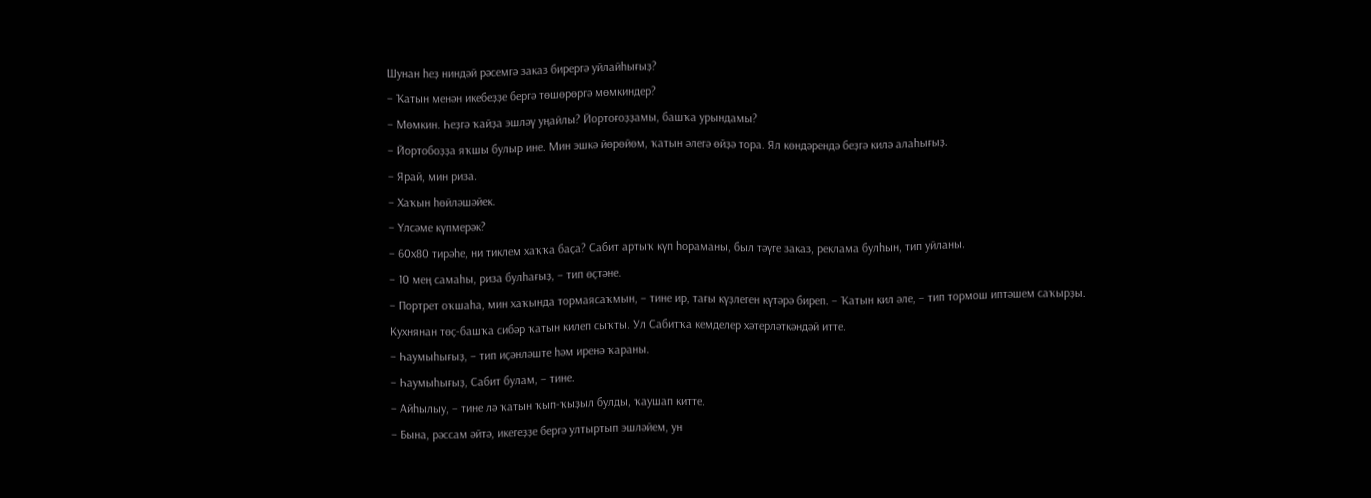Шунан һеҙ ниндәй рәсемгә заказ бирергә уйлайһығыҙ?
– Ҡатын менән икебеҙҙе бергә төшөрөргә мөмкиндер?
– Мөмкин. Һеҙгә ҡайҙа эшләү уңайлы? Йортоғоҙҙамы, башҡа урындамы?
– Йортобоҙҙа яҡшы булыр ине. Мин эшкә йөрөйөм, ҡатын әлегә өйҙә тора. Ял көндәрендә беҙгә килә алаһығыҙ.
– Ярай, мин риза.
– Хаҡын һөйләшәйек.
– Үлсәме күпмерәк?
– 60х80 тирәһе, ни тиклем хаҡҡа баҫа? Сабит артыҡ күп һораманы, был тәүге заказ, реклама булһын, тип уйланы.
– 10 мең самаһы, риза булһағыҙ, – тип өҫтәне.
– Портрет оҡшаһа, мин хаҡында тормаясаҡмын, – тине ир, тағы күҙлеген күтәрә биреп. – Ҡатын кил әле, – тип тормош иптәшем саҡырҙы.
Кухнянан төҫ-башҡа сибәр ҡатын килеп сыҡты. Ул Сабитҡа кемделер хәтерләткәндәй итте.
– Һаумыһығыҙ, – тип иҫәнләште һәм иренә ҡараны.
– Һаумыһығыҙ, Сабит булам, – тине.
– Айһылыу, – тине лә ҡатын ҡып-ҡыҙыл булды, ҡаушап китте.
– Бына, рәссам әйтә, икегеҙҙе бергә ултыртып эшләйем, ун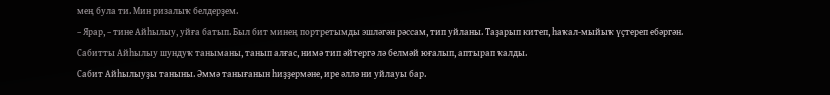мең була ти. Мин ризалыҡ белдерҙем.
– Ярар, – тине Айһылыу, уйға батып. Был бит минең портретымды эшләгән рәссам, тип уйланы. Таҙарып китеп, һаҡал-мыйыҡ үҫтереп ебәргән.
Сабитты Айһылыу шундуҡ таныманы, танып алғас, нимә тип әйтергә лә белмәй юғалып, аптырап ҡалды.
Сабит Айһылыуҙы таныны. Әммә танығанын һиҙҙермәне, ире әллә ни уйлауы бар.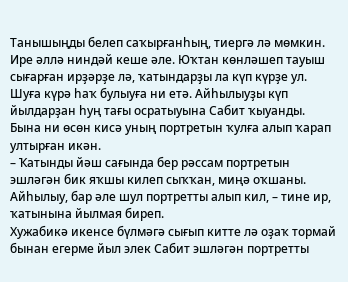Танышыңды белеп саҡырғанһың, тиергә лә мөмкин. Ире әллә ниндәй кеше әле. Юҡтан көнләшеп тауыш сығарған ирҙәрҙе лә, ҡатындарҙы ла күп күрҙе ул. Шуға күрә һаҡ булыуға ни етә. Айһылыуҙы күп йылдарҙан һуң тағы осратыуына Сабит ҡыуанды. Бына ни өсөн кисә уның портретын ҡулға алып ҡарап ултырған икән.
– Ҡатынды йәш сағында бер рәссам портретын эшләгән бик яҡшы килеп сыҡҡан, миңә оҡшаны. Айһылыу, бар әле шул портретты алып кил, – тине ир, ҡатынына йылмая биреп.
Хужабикә икенсе бүлмәгә сығып китте лә оҙаҡ тормай бынан егерме йыл элек Сабит эшләгән портретты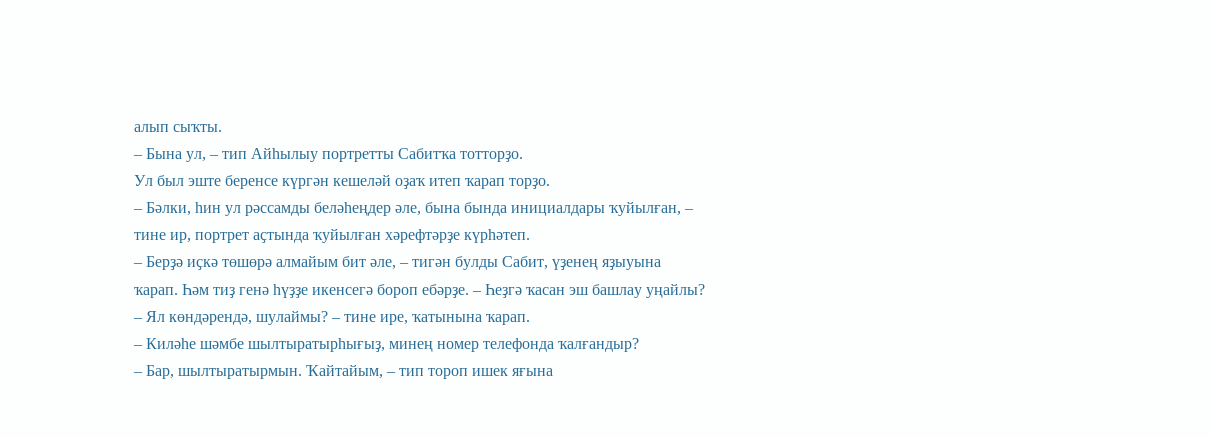алып сыҡты.
– Бына ул, – тип Айһылыу портретты Сабитҡа тотторҙо.
Ул был эште беренсе күргән кешеләй оҙаҡ итеп ҡарап торҙо.
– Бәлки, һин ул рәссамды беләһеңдер әле, бына бында инициалдары ҡуйылған, – тине ир, портрет аҫтында ҡуйылған хәрефтәрҙе күрһәтеп.
– Берҙә иҫкә төшөрә алмайым бит әле, – тигән булды Сабит, үҙенең яҙыуына ҡарап. Һәм тиҙ генә һүҙҙе икенсегә бороп ебәрҙе. – Һеҙгә ҡасан эш башлау уңайлы?
– Ял көндәрендә, шулаймы? – тине ире, ҡатынына ҡарап.
– Киләһе шәмбе шылтыратырһығыҙ, минең номер телефонда ҡалғандыр?
– Бар, шылтыратырмын. Ҡайтайым, – тип тороп ишек яғына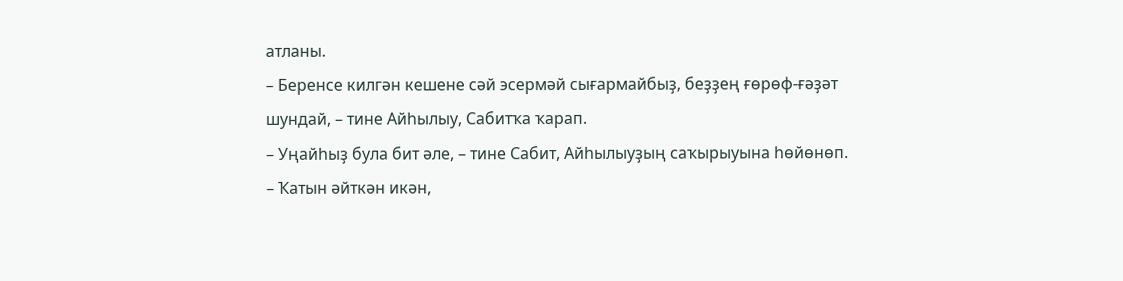атланы.
– Беренсе килгән кешене сәй эсермәй сығармайбыҙ, беҙҙең ғөрөф-ғәҙәт шундай, – тине Айһылыу, Сабитҡа ҡарап.
– Уңайһыҙ була бит әле, – тине Сабит, Айһылыуҙың саҡырыуына һөйөнөп.
– Ҡатын әйткән икән,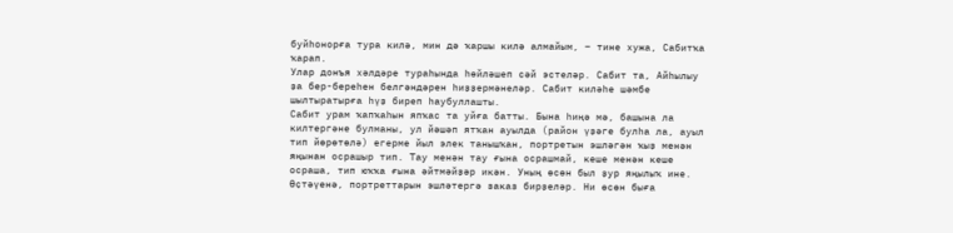буйһонорға тура килә, мин дә ҡаршы килә алмайым, – тине хужа, Сабитҡа ҡарап.
Улар донъя хәлдәре тураһында һөйләшеп сәй эстеләр. Сабит та, Айһылыу ҙа бер-береһен белгәндәрен һиҙҙермәнеләр. Сабит киләһе шәмбе шылтыратырға һүҙ биреп һаубуллашты.
Сабит урам ҡапҡаһын япҡас та уйға батты. Бына һиңә мә, башына ла килтергәне булманы, ул йәшәп ятҡан ауылда (район үҙәге булһа ла, ауыл тип йөрөтөлә) егерме йыл элек танышҡан, портретын эшләгән ҡыҙ менән яңынан осрашыр тип. Тау менән тау ғына осрашмай, кеше менән кеше осраша, тип юҡҡа ғына әйтмәйҙәр икән. Уның өсөн был ҙур яңылыҡ ине. Өҫтәүенә, портреттарын эшләтергә заказ бирҙеләр. Ни өсөн быға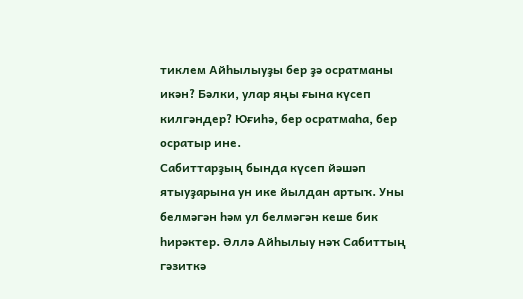тиклем Айһылыуҙы бер ҙә осратманы икән? Бәлки, улар яңы ғына күсеп килгәндер? Юғиһә, бер осратмаһа, бер осратыр ине.
Сабиттарҙың бында күсеп йәшәп ятыуҙарына ун ике йылдан артыҡ. Уны белмәгән һәм ул белмәгән кеше бик һирәктер. Әллә Айһылыу нәҡ Сабиттың гәзиткә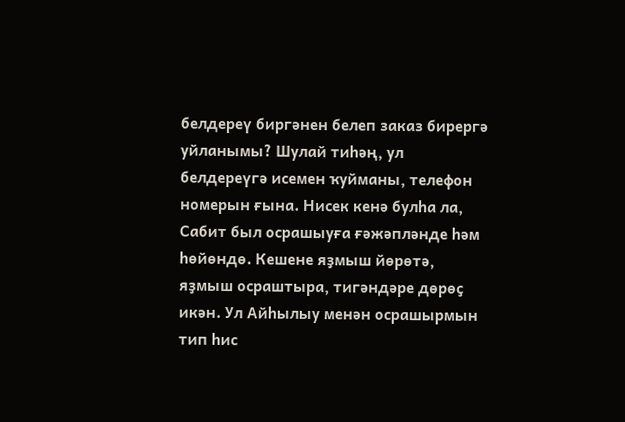белдереү биргәнен белеп заказ бирергә уйланымы? Шулай тиһәң, ул белдереүгә исемен ҡуйманы, телефон номерын ғына. Нисек кенә булһа ла, Сабит был осрашыуға ғәжәпләнде һәм һөйөндө. Кешене яҙмыш йөрөтә, яҙмыш осраштыра, тигәндәре дөрөҫ икән. Ул Айһылыу менән осрашырмын тип һис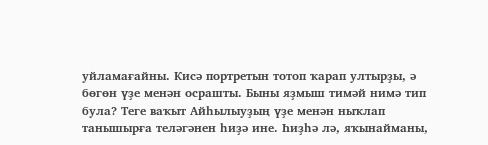уйламағайны. Кисә портретын тотоп ҡарап ултырҙы, ә бөгөн үҙе менән осрашты. Быны яҙмыш тимәй нимә тип була? Теге ваҡыт Айһылыуҙың үҙе менән ныҡлап танышырға теләгәнен һиҙә ине. Һиҙһә лә, яҡынайманы,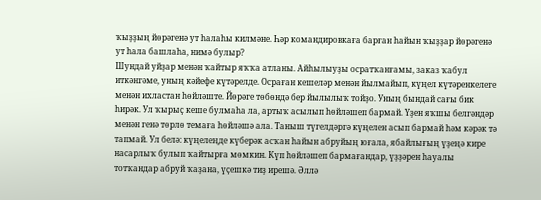ҡыҙҙың йөрәгенә ут һалаһы килмәне. Һәр командировкаға барған һайын ҡыҙҙар йөрәгенә ут һала башлаһа, нимә булыр?
Шундай уйҙар менән ҡайтыр яҡҡа атланы. Айһылыуҙы осратҡанғамы, заказ ҡабул иткәнгәме, уның кәйефе күтәрелде. Осраған кешеләр менән йылмайып, күңел күтәренкелеге менән ихластан һөйләште. Йөрәге төбөндә бер йылылыҡ тойҙо. Уның бындай сағы бик һирәк. Ул ҡырыҫ кеше булмаһа ла, артыҡ асылып һөйләшеп бармай. Үҙен яҡшы белгәндәр менән генә төрлө темаға һөйләшә ала. Таныш түгелдәргә күңелен асып бармай һәм кәрәк тә тапмай. Ул белә: күңелеңде күберәк асҡан һайын абруйың юғала, ябайлығың үҙеңә кире насарлыҡ булып ҡайтырға мөмкин. Күп һөйләшеп бармағандар, үҙҙәрен һауалы тотҡандар абруй ҡаҙана, үҫешкә тиҙ ирешә. Әллә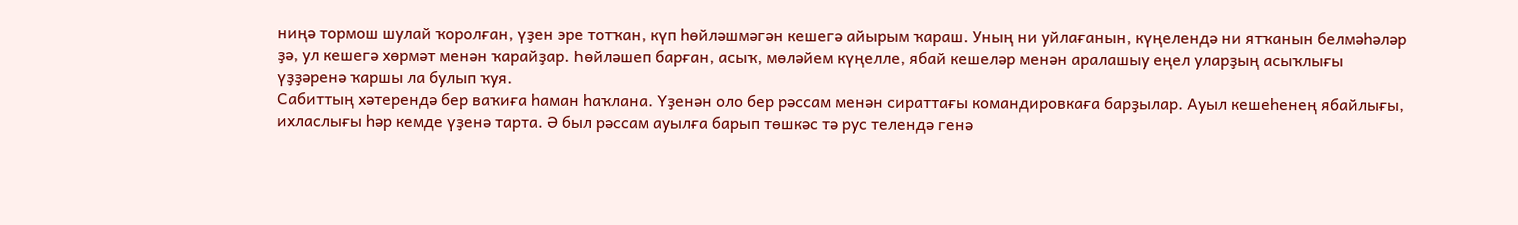ниңә тормош шулай ҡоролған, үҙен эре тотҡан, күп һөйләшмәгән кешегә айырым ҡараш. Уның ни уйлағанын, күңелендә ни ятҡанын белмәһәләр ҙә, ул кешегә хөрмәт менән ҡарайҙар. Һөйләшеп барған, асыҡ, мөләйем күңелле, ябай кешеләр менән аралашыу еңел уларҙың асыҡлығы үҙҙәренә ҡаршы ла булып ҡуя.
Сабиттың хәтерендә бер ваҡиға һаман һаҡлана. Үҙенән оло бер рәссам менән сираттағы командировкаға барҙылар. Ауыл кешеһенең ябайлығы, ихласлығы һәр кемде үҙенә тарта. Ә был рәссам ауылға барып төшкәс тә рус телендә генә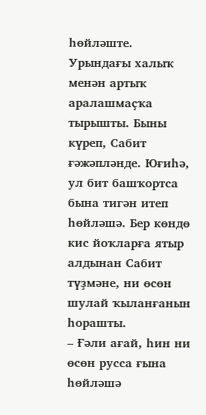һөйләште. Урындағы халыҡ менән артыҡ аралашмаҫҡа тырышты. Быны күреп, Сабит ғәжәпләнде. Юғиһә, ул бит башҡортса бына тигән итеп һөйләшә. Бер көндө кис йоҡларға ятыр алдынан Сабит түҙмәне, ни өсөн шулай ҡыланғанын һорашты.
– Ғәли ағай, һин ни өсөн русса ғына һөйләшә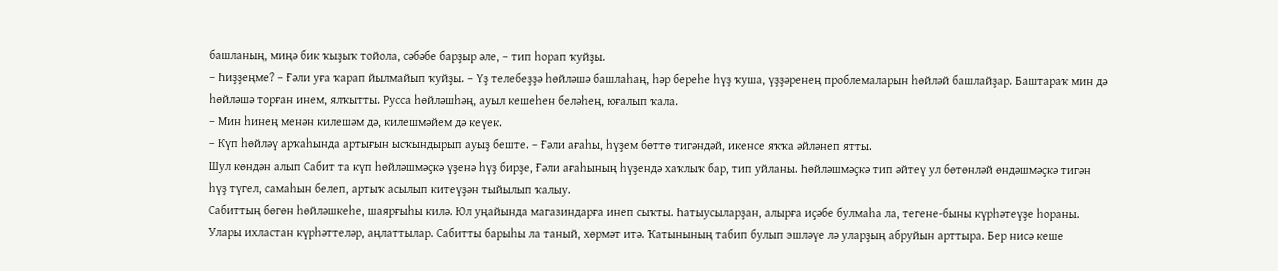башланың, миңә бик ҡыҙыҡ тойола, сәбәбе барҙыр әле, – тип һорап ҡуйҙы.
– Һиҙҙеңме? – Ғәли уға ҡарап йылмайып ҡуйҙы. – Үҙ телебеҙҙә һөйләшә башлаһаң, һәр береһе һүҙ ҡуша, үҙҙәренең проблемаларын һөйләй башлайҙар. Баштараҡ мин дә һөйләшә торған инем, ялҡытты. Русса һөйләшһәң, ауыл кешеһен беләһең, юғалып ҡала.
– Мин һинең менән килешәм дә, килешмәйем дә кеүек.
– Күп һөйләү арҡаһында артығын ысҡындырып ауыҙ беште. – Ғәли ағаһы, һүҙем бөттө тигәндәй, икенсе яҡҡа әйләнеп ятты.
Шул көндән алып Сабит та күп һөйләшмәҫкә үҙенә һүҙ бирҙе, Ғәли ағаһының һүҙендә хаҡлыҡ бар, тип уйланы. Һөйләшмәҫкә тип әйтеү ул бөтөнләй өндәшмәҫкә тигән һүҙ түгел, самаһын белеп, артыҡ асылып китеүҙән тыйылып ҡалыу.
Сабиттың бөгөн һөйләшкеһе, шаярғыһы килә. Юл уңайында магазиндарға инеп сыҡты. Һатыусыларҙан, алырға иҫәбе булмаһа ла, тегене-быны күрһәтеүҙе һораны. Улары ихластан күрһәттеләр, аңлаттылар. Сабитты барыһы ла таный, хөрмәт итә. Ҡатынының табип булып эшләүе лә уларҙың абруйын арттыра. Бер нисә кеше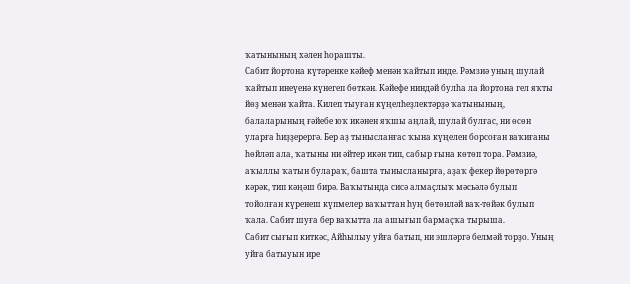ҡатынының хәлен һорашты.
Сабит йортона күтәренке кәйеф менән ҡайтып инде. Рәмзиә уның шулай ҡайтып инеүенә күнегеп бөткән. Кәйефе ниндәй булһа ла йортона гел яҡты йөҙ менән ҡайта. Килеп тыуған күңелһеҙлектәрҙә ҡатынының, балаларының ғәйебе юҡ икәнен яҡшы аңлай, шулай булғас, ни өсөн уларға һиҙҙерергә. Бер аҙ тынысланғас ҡына күңелен борсоған ваҡиғаны һөйләп ала, ҡатыны ни әйтер икән тип, сабыр ғына көтөп тора. Рәмзиә, аҡыллы ҡатын булараҡ, башта тынысланырға, аҙаҡ фекер йөрөтөргә кәрәк, тип кәңәш бирә. Ваҡытында сисә алмаҫлыҡ мәсьәлә булып тойолған күренеш күпмелер ваҡыттан һуң бөтөнләй ваҡ-төйәк булып ҡала. Сабит шуға бер ваҡытта ла ашығып бармаҫҡа тырыша.
Сабит сығып киткәс, Айһылыу уйға батып, ни эшләргә белмәй торҙо. Уның уйға батыуын ире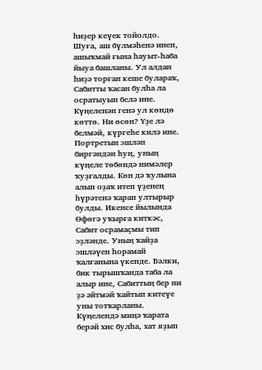һиҙер кеүек тойолдо. Шуға, аш бүлмәһенә инеп, ашыҡмай ғына һауыт-һаба йыуа башланы. Ул алдан һиҙә торған кеше булараҡ, Сабитты ҡасан булһа ла осратыуын белә ине. Күңеленән генә ул көндө көттө. Ни өсөн? Үҙе лә белмәй, күргеһе килә ине. Портретын эшләп биргәндән һуң, уның күңеле төбөндә нимәлер ҡуҙғалды. Көн дә ҡулына алып оҙаҡ итеп үҙенең һүрәтенә ҡарап ултырыр булды. Икенсе йылында Өфөгә уҡырға киткәс, Сабит осрамаҫмы тип эҙләнде. Уның ҡайҙа эшләүен һорамай ҡалғанына үкенде. Бәлки, бик тырышҡанда таба ла алыр ине, Сабиттың бер ни ҙә әйтмәй ҡайтып китеүе уны тотҡарланы. Күңелендә миңә ҡарата берәй хис булһа, хат яҙып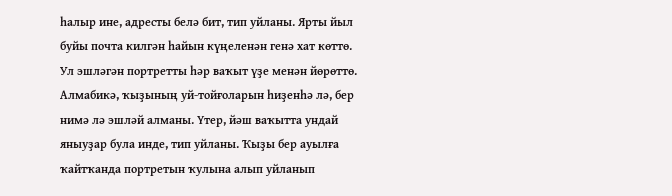һалыр ине, адресты белә бит, тип уйланы. Ярты йыл буйы почта килгән һайын күңеленән генә хат көттө. Ул эшләгән портретты һәр ваҡыт үҙе менән йөрөттө. Алмабикә, ҡыҙының уй-тойғоларын һиҙенһә лә, бер нимә лә эшләй алманы. Үтер, йәш ваҡытта ундай яныуҙар була инде, тип уйланы. Ҡыҙы бер ауылға ҡайтҡанда портретын ҡулына алып уйланып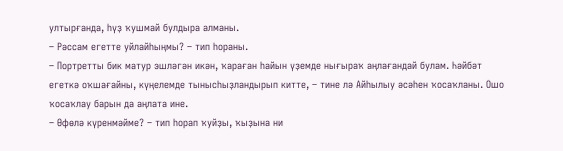ултырғанда, һүҙ ҡушмай булдыра алманы.
– Рәссам егетте уйлайһыңмы? – тип һораны.
– Портретты бик матур эшләгән икән, ҡараған һайын үҙемде нығыраҡ аңлағандай булам. Һәйбәт егеткә оҡшағайны, күңелемде тынысһыҙландырып китте, – тине лә Айһылыу әсәһен ҡосаҡланы. Ошо ҡосаҡлау барын да аңлата ине.
– Өфөлә күренмәйме? – тип һорап ҡуйҙы, ҡыҙына ни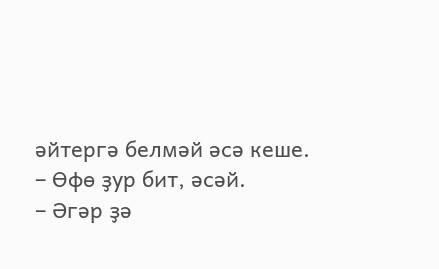әйтергә белмәй әсә кеше.
– Өфө ҙур бит, әсәй.
– Әгәр ҙә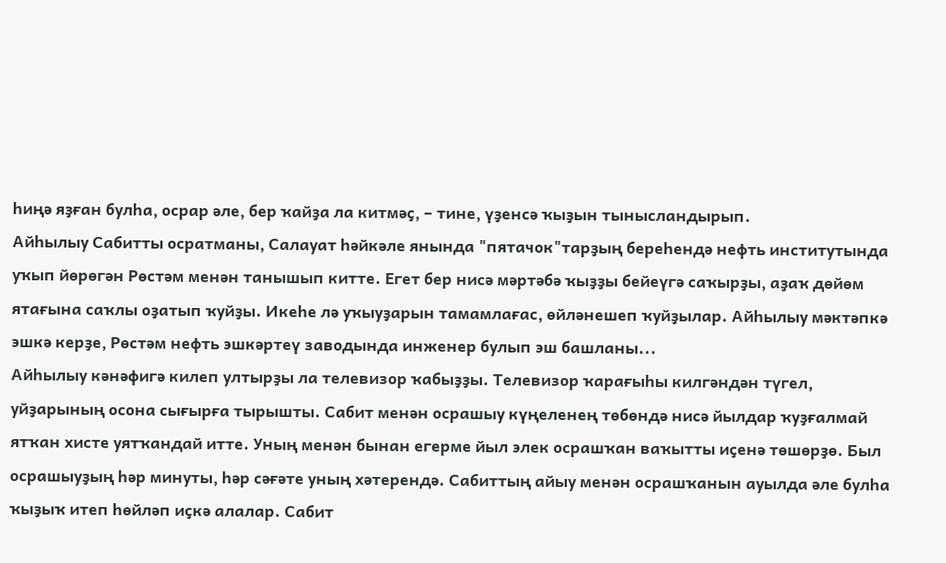һиңә яҙған булһа, осрар әле, бер ҡайҙа ла китмәҫ, – тине, үҙенсә ҡыҙын тынысландырып.
Айһылыу Сабитты осратманы, Салауат һәйкәле янында "пятачок"тарҙың береһендә нефть институтында уҡып йөрөгән Рөстәм менән танышып китте. Егет бер нисә мәртәбә ҡыҙҙы бейеүгә саҡырҙы, аҙаҡ дөйөм ятағына саҡлы оҙатып ҡуйҙы. Икеһе лә уҡыуҙарын тамамлағас, өйләнешеп ҡуйҙылар. Айһылыу мәктәпкә эшкә керҙе, Рөстәм нефть эшкәртеү заводында инженер булып эш башланы...
Айһылыу кәнәфигә килеп ултырҙы ла телевизор ҡабыҙҙы. Телевизор ҡарағыһы килгәндән түгел, уйҙарының осона сығырға тырышты. Сабит менән осрашыу күңеленең төбөндә нисә йылдар ҡуҙғалмай ятҡан хисте уятҡандай итте. Уның менән бынан егерме йыл элек осрашҡан ваҡытты иҫенә төшөрҙө. Был осрашыуҙың һәр минуты, һәр сәғәте уның хәтерендә. Сабиттың айыу менән осрашҡанын ауылда әле булһа ҡыҙыҡ итеп һөйләп иҫкә алалар. Сабит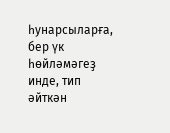һунарсыларға, бер үк һөйләмәгеҙ инде, тип әйткән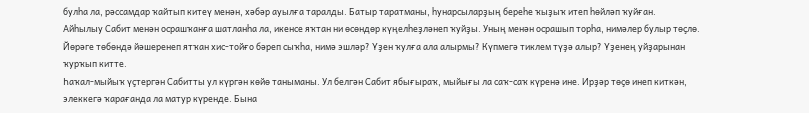булһа ла, рәссамдар ҡайтып китеү менән, хәбәр ауылға таралды. Батыр таратманы, һунарсыларҙың береһе ҡыҙыҡ итеп һөйләп ҡуйған.
Айһылыу Сабит менән осрашҡанға шатланһа ла, икенсе яҡтан ни өсөндөр күңелһеҙләнеп ҡуйҙы. Уның менән осрашып торһа, нимәлер булыр төҫлө. Йөрәге төбөндә йәшеренеп ятҡан хис-тойғо бәреп сыҡһа, нимә эшләр? Үҙен ҡулға ала алырмы? Күпмегә тиклем түҙә алыр? Үҙенең уйҙарынан ҡурҡып китте.
Һаҡал-мыйыҡ үҫтергән Сабитты ул күргән көйө таныманы. Ул белгән Сабит ябығыраҡ, мыйығы ла саҡ-саҡ күренә ине. Ирҙәр төҫө инеп киткән, элеккегә ҡарағанда ла матур күренде. Бына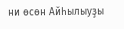ни өсөн Айһылыуҙы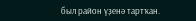был район үҙенә тартҡан.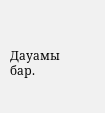Дауамы бар.